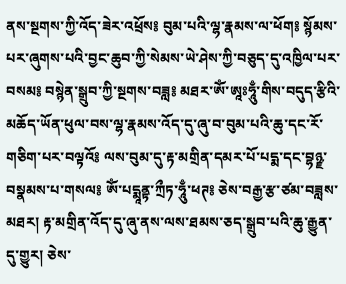ནས་སྔགས་ཀྱི་འོད་ཟེར་འཕྲོས༔ བུམ་པའི་ལྷ་རྣམས་ལ་ཕོག༔ སྙོམས་པར་ཞུགས་པའི་བྱང་ཆུབ་ཀྱི་སེམས་ཡེ་ཤེས་ཀྱི་བཅུད་དུ་འཁྱིལ་པར་བསམ༔ བསྙེན་སྒྲུབ་ཀྱི་སྔགས་བཟླ༔ མཐར་ཨོཾ་ཨཱཿཧཱུྃ་གིས་བདུད་རྩིའི་མཆོད་ཡོན་ཕུལ་བས་ལྷ་རྣམས་འོད་དུ་ཞུ་བ་བུམ་པའི་ཆུ་དང་རོ་གཅིག་པར་བལྟའོ༔ ལས་བུམ་དུ་རྟ་མགྲིན་དམར་པོ་པདྨ་དང་བྷཉྫ་བསྣམས་པ་གསལ༔ ཨོཾ་པདྨཱནྟ་ཀྲྀཏ་ཧཱུྃ་ཕཊ༔ ཅེས་བརྒྱ་རྩ་ཙམ་བཟླས་མཐར། རྟ་མགྲིན་འོད་དུ་ཞུ་ནས་ལས་ཐམས་ཅད་སྒྲུབ་པའི་ཆུ་རྒྱུན་དུ་གྱུར། ཅེས་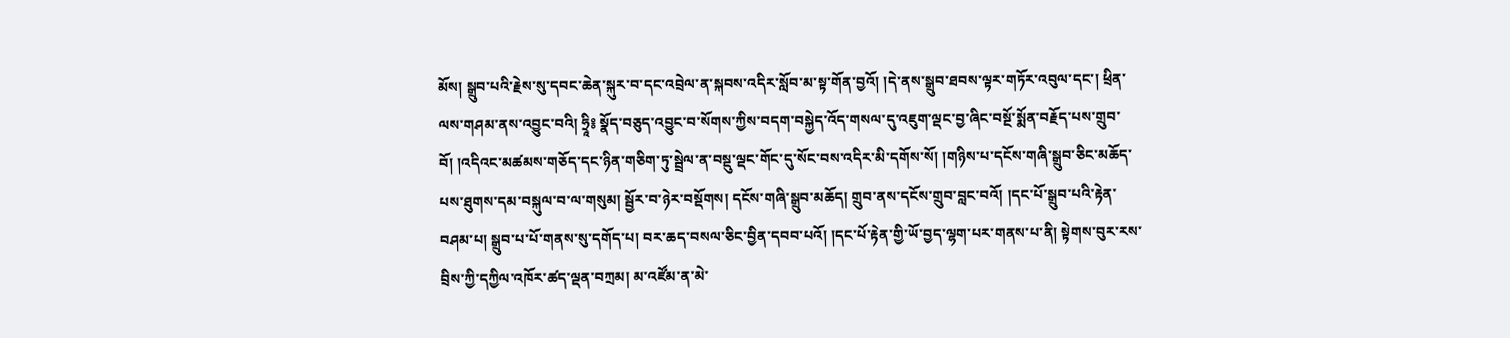མོས། སྒྲུབ་པའི་རྗེས་སུ་དབང་ཆེན་སྐུར་བ་དང་འབྲེལ་ན་སྐབས་འདིར་སློབ་མ་སྟ་གོན་བྱའོ། །དེ་ནས་སྒྲུབ་ཐབས་ལྟར་གཏོར་འབུལ་དང་། ཕྲིན་ལས་གཤམ་ནས་འབྱུང་བའི། ཧྲཱི༔ སྣོད་བཅུད་འབྱུང་བ་སོགས་ཀྱིས་བདག་བསྐྱེད་འོད་གསལ་དུ་འཇུག་ལྡང་བྱ་ཞིང་བསྔོ་སྨོན་བརྗོད་པས་གྲུབ་བོ། །འདིའང་མཚམས་གཅོད་དང་ཉིན་གཅིག་ཏུ་སྦྲེལ་ན་བསྡུ་ལྡང་གོང་དུ་སོང་བས་འདིར་མི་དགོས་སོ། །གཉིས་པ་དངོས་གཞི་སྒྲུབ་ཅིང་མཆོད་པས་ཐུགས་དམ་བསྐུལ་བ་ལ་གསུམ། སྦྱོར་བ་ཉེར་བསྡོགས། དངོས་གཞི་སྒྲུབ་མཆོད། གྲུབ་ནས་དངོས་གྲུབ་བླང་བའོ། །དང་པོ་སྒྲུབ་པའི་རྟེན་བཤམ་པ། སྒྲུབ་པ་པོ་གནས་སུ་དགོད་པ། བར་ཆད་བསལ་ཅིང་བྱིན་དབབ་པའོ། །དང་པོ་རྟེན་གྱི་ཡོ་བྱད་ལྷག་པར་གནས་པ་ནི། སྟེགས་བུར་རས་བྲིས་ཀྱི་དཀྱིལ་འཁོར་ཚད་ལྡན་བཀྲམ། མ་འཛོམ་ན་མེ་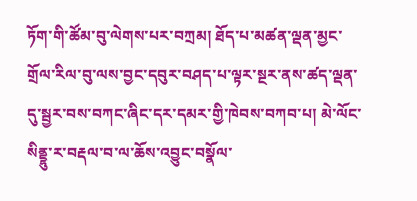ཏོག་གི་ཚོམ་བུ་ལེགས་པར་བཀྲམ། ཐོད་པ་མཚན་ལྡན་མྱང་གྲོལ་རིལ་བུ་ལས་བྱང་དབུར་བཤད་པ་ལྟར་སྔར་ནས་ཚད་ལྡན་དུ་སྦྱར་བས་བཀང་ཞིང་དར་དམར་གྱི་ཁེབས་བཀབ་པ། མེ་ལོང་སིནྡྷུ་ར་བརྡལ་བ་ལ་ཆོས་འབྱུང་བསྣོལ་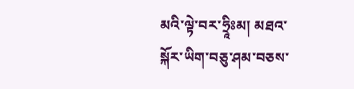མའི་ལྟེ་བར་ཧྲཱིཿམ། མཐའ་སྐོར་ཡིག་བཅུ་ཤམ་བཅས་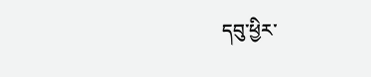དབུ་ཕྱིར་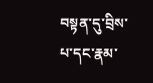བསྟན་དུ་བྲིས་པ་དང་རྣམ་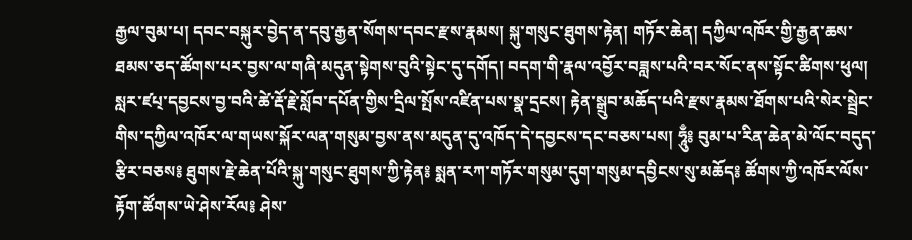རྒྱལ་བུམ་པ། དབང་བསྐུར་བྱེད་ན་དབུ་རྒྱན་སོགས་དབང་རྫས་རྣམས། སྐུ་གསུང་ཐུགས་རྟེན། གཏོར་ཆེན། དཀྱིལ་འཁོར་གྱི་རྒྱན་ཆས་ཐམས་ཅད་ཚོགས་པར་བྱས་ལ་གཞི་མདུན་སྟེགས་བུའི་སྟེང་དུ་དགོད། བདག་གི་རྣལ་འབྱོར་བཟླས་པའི་བར་སོང་ནས་སྟོང་ཚིགས་ཕུལ། སླར་ཛཔ྄་དབྱངས་བྱ་བའི་ཚེ་རྡོ་རྗེ་སློབ་དཔོན་གྱིས་དྲིལ་སྤོས་འཛིན་པས་སྣ་དྲངས། རྟེན་སྒྲུབ་མཆོད་པའི་རྫས་རྣམས་ཐོགས་པའི་སེར་སྦྲེང་གིས་དཀྱིལ་འཁོར་ལ་གཡས་སྐོར་ལན་གསུམ་བྱས་ནས་མདུན་དུ་འཁོད་དེ་དབྱངས་དང་བཅས་པས། ཧཱུྃ༔ བུམ་པ་རིན་ཆེན་མེ་ལོང་བདུད་རྩིར་བཅས༔ ཐུགས་རྗེ་ཆེན་པོའི་སྐུ་གསུང་ཐུགས་ཀྱི་རྟེན༔ སྨན་རཀ་གཏོར་གསུམ་དུག་གསུམ་དབྱིངས་སུ་མཆོད༔ ཚོགས་ཀྱི་འཁོར་ལོས་རྟོག་ཚོགས་ཡེ་ཤེས་རོལ༔ ཤེས་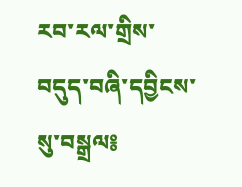རབ་རལ་གྲིས་བདུད་བཞི་དབྱིངས་སུ་བསྒྲལ༔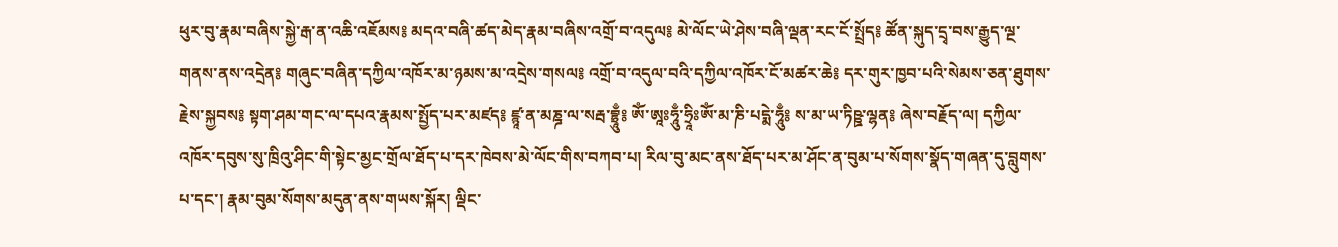ཕུར་བུ་རྣམ་བཞིས་སྐྱེ་རྒ་ན་འཆི་འཇོམས༔ མདའ་བཞི་ཚད་མེད་རྣམ་བཞིས་འགྲོ་བ་འདུལ༔ མེ་ལོང་ཡེ་ཤེས་བཞི་ལྡན་རང་ངོ་སྤྲོད༔ ཚོན་སྐུད་དྲྭ་བས་རྒྱུད་ལྔ་གནས་ནས་འདྲེན༔ གཞུང་བཞིན་དཀྱིལ་འཁོར་མ་ཉམས་མ་འདྲེས་གསལ༔ འགྲོ་བ་འདུལ་བའི་དཀྱིལ་འཁོར་ངོ་མཚར་ཆེ༔ དར་གུར་ཁྱབ་པའི་སེམས་ཅན་ཐུགས་རྗེས་སྐྱབས༔ སྟག་ཤམ་གང་ལ་དཔའ་རྣམས་སྤྱོད་པར་མཛད༔ ཛྙཱ་ན་མཎྜ་ལ་སརྦ་བྷྲཱུྃ༔ ཨོཾ་ཨཱཿཧཱུྃ་ཧྲཱིཿཨོཾ་མ་ཎི་པདྨེ་ཧཱུྃ༔ ས་མ་ཡ་ཏིཥྛ་ལྷན༔ ཞེས་བརྗོད་ལ། དཀྱིལ་འཁོར་དབུས་སུ་ཁྲིའུ་ཤིང་གི་སྟེང་མྱང་གྲོལ་ཐོད་པ་དར་ཁེབས་མེ་ལོང་གིས་བཀབ་པ། རིལ་བུ་མང་ནས་ཐོད་པར་མ་ཤོང་ན་བུམ་པ་སོགས་སྣོད་གཞན་དུ་བླུགས་པ་དང་། རྣམ་བུམ་སོགས་མདུན་ནས་གཡས་སྐོར། ལྡིང་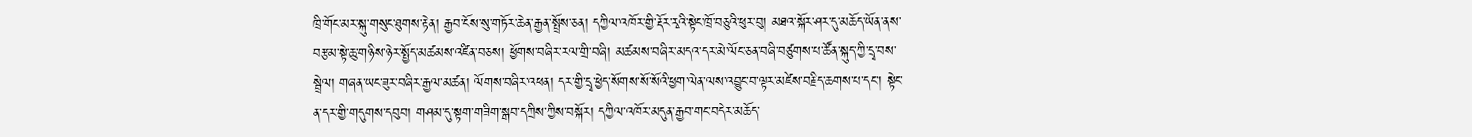ཁྲི་གོང་མར་སྐུ་གསུང་ཐུགས་རྟེན། རྒྱབ་ངོས་སུ་གཏོར་ཆེན་རྒྱན་སྤྲོས་ཅན། དཀྱིལ་འཁོར་གྱི་རྡོར་རྭའི་སྟེང་ཁྲོ་བཅུའི་ཕུར་བུ། མཐའ་སྐོར་ཤར་དུ་མཆོད་ཡོན་ནས་བརྩམ་སྟེ་ཆུ་གཉིས་ཉེར་སྤྱོད་མཚམས་འཛིན་བཅས། ཕྱོགས་བཞིར་རལ་གྲི་བཞི། མཚམས་བཞིར་མདའ་དར་མེ་ལོང་ཅན་བཞི་བཙུགས་པ་ཚོན་སྐུད་ཀྱི་དྲྭ་བས་སྦྲེལ། གཞན་ཡང་ཟུར་བཞིར་རྒྱལ་མཚན། ལོགས་བཞིར་འཕན། དར་གྱི་དྲྭ་ཕྱེད་སོགས་སོ་སོའི་ཕྱག་ལེན་ལས་འབྱུང་བ་ལྟར་མཛེས་བརྗིད་ཆགས་པ་དང་། སྟེང་ན་དར་གྱི་གདུགས་དབུབ། གཤམ་དུ་སྟག་གཟིག་སྒབ་དཀྲིས་ཀྱིས་བསྐོར། དཀྱིལ་འཁོར་མདུན་རྒྱབ་གང་བདེར་མཆོད་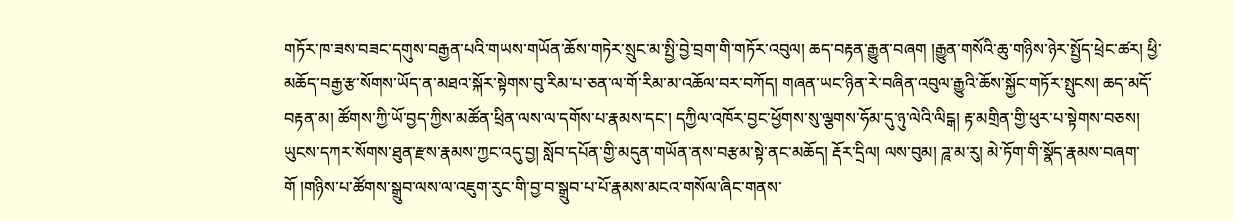གཏོར་ཁ་ཟས་བཟང་དགུས་བརྒྱན་པའི་གཡས་གཡོན་ཆོས་གཏེར་སྲུང་མ་སྤྱི་བྱེ་བྲག་གི་གཏོར་འབུལ། ཆད་བརྟན་རྒྱུན་བཞག །རྒྱུན་གསོའི་ཆུ་གཉིས་ཉེར་སྤྱོད་ཕྲེང་ཚར། ཕྱི་མཆོད་བརྒྱ་རྩ་སོགས་ཡོད་ན་མཐའ་སྐོར་སྟེགས་བུ་རིམ་པ་ཅན་ལ་གོ་རིམ་མ་འཆོལ་བར་བཀོད། གཞན་ཡང་ཉིན་རེ་བཞིན་འབུལ་རྒྱུའི་ཆོས་སྐྱོང་གཏོར་སྤུངས། ཆད་མདོ་བརྟན་མ། ཚོགས་ཀྱི་ཡོ་བྱད་ཀྱིས་མཚོན་ཕྲིན་ལས་ལ་དགོས་པ་རྣམས་དང་། དཀྱིལ་འཁོར་བྱང་ཕྱོགས་སུ་ལྕགས་ཧོམ་དུ་ཉུ་ལེའི་ལིངྒ། རྟ་མགྲིན་གྱི་ཕུར་པ་སྟེགས་བཅས། ཡུངས་དཀར་སོགས་ཐུན་རྫས་རྣམས་ཀྱང་འདུ་བྱ། སློབ་དཔོན་གྱི་མདུན་གཡོན་ནས་བརྩམ་སྟེ་ནང་མཆོད། རྡོར་དྲིལ། ལས་བུམ། ཌཱ་མ་རུ། མེ་ཏོག་གི་སྣོད་རྣམས་བཞག་གོ །གཉིས་པ་ཚོགས་སྒྲུབ་ལས་ལ་འཇུག་རུང་གི་བྱ་བ་སྒྲུབ་པ་པོ་རྣམས་མངའ་གསོལ་ཞིང་གནས་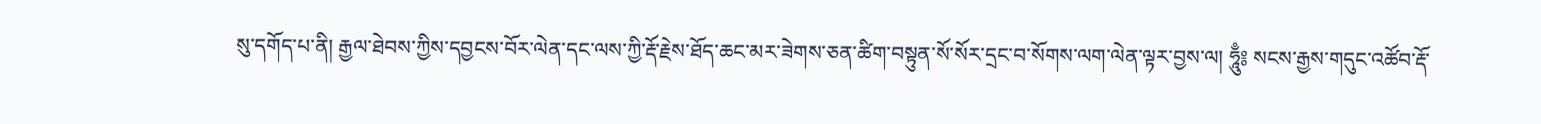སུ་དགོད་པ་ནི། རྒྱལ་ཐེབས་ཀྱིས་དབྱངས་བོར་ལེན་དང་ལས་ཀྱི་རྡོ་རྗེས་ཐོད་ཆང་མར་ཟེགས་ཅན་ཚིག་བསྟུན་སོ་སོར་དྲང་བ་སོགས་ལག་ལེན་ལྟར་བྱས་ལ། ཧཱུྃ༔ སངས་རྒྱས་གདུང་འཚོབ་རྡོ་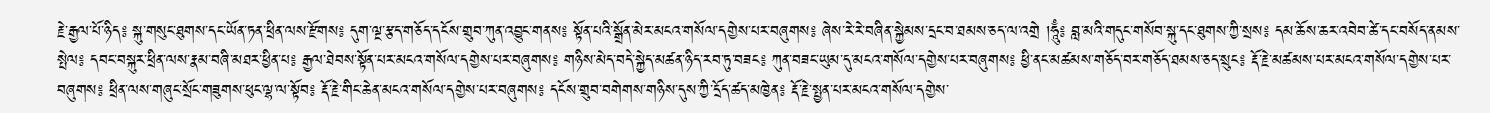རྗེ་རྒྱལ་པོ་ཉིད༔ སྐུ་གསུང་ཐུགས་དང་ཡོན་ཏན་ཕྲིན་ལས་རྫོགས༔ དུག་ལྔ་རྩད་གཅོད་དངོས་གྲུབ་ཀུན་འབྱུང་གནས༔ སྟོན་པའི་སྒྲོན་མེར་མངའ་གསོལ་དགྱེས་པར་བཞུགས༔ ཞེས་རེ་རེ་བཞིན་སྐྱེམས་དྲང་བ་ཐམས་ཅད་ལ་འགྲེ །ཧཱུྃ༔ བླ་མའི་གདུང་གསོབ་སྐུ་དང་ཐུགས་ཀྱི་སྲས༔ དམ་ཆོས་ཆར་འབེབ་ཚེ་དང་བསོད་ནམས་སྤེལ༔ དབང་བསྐུར་ཕྲིན་ལས་རྣམ་བཞི་མཐར་ཕྱིན་པ༔ རྒྱལ་ཐེབས་སྟོན་པར་མངའ་གསོལ་དགྱེས་པར་བཞུགས༔ གཉིས་མེད་བདེ་སྐྱེད་མཚན་ཉིད་རབ་ཏུ་བཟང༔ ཀུན་བཟང་ཡུམ་དུ་མངའ་གསོལ་དགྱེས་པར་བཞུགས༔ ཕྱི་ནང་མཚམས་གཅོད་བར་གཅོད་ཐམས་ཅད་སྲུང༔ རྡོ་རྗེ་མཚམས་པར་མངའ་གསོལ་དགྱེས་པར་བཞུགས༔ ཕྲིན་ལས་གཞུང་སྲོང་གཟུགས་ཕུང་ལྷ་ལ་སྟོབ༔ རྡོ་རྗེ་གིང་ཆེན་མངའ་གསོལ་དགྱེས་པར་བཞུགས༔ དངོས་གྲུབ་བགེགས་གཉིས་དུས་ཀྱི་དྲོད་ཚད་མཁྱེན༔ རྡོ་རྗེ་སྤྱན་པར་མངའ་གསོལ་དགྱེས་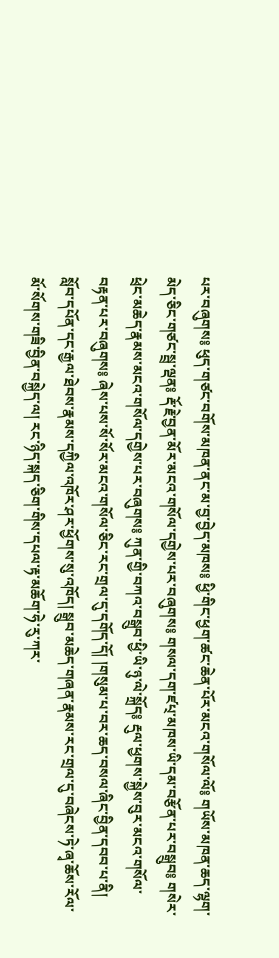པར་བཞུགས༔ ཕུད་གཙང་བགོས་མཁན་ནང་མ་བྱ་བྱེད་མཁས༔ ཕྱི་གིང་ཕྱག་ཚང་ཆེན་པོར་མངའ་གསོལ་ལོ༔ གཡོས་མཁན་ཆད་ལྷག་མེད་ཅིང་གཙང་སྦྲ་ལྡན༔ རྡོ་རྗེ་བྱན་མོར་མངའ་གསོལ་དགྱེས་པར་བཞུགས༔ གསལ་དག་ཛཔ྄་མཁས་ཡི་དམ་བརྩོན་པར་བསྒྲུབ༔ གསེར་ཕྲེང་མཆེད་རྣམས་མངའ་གསོལ་དགྱེས་པར་བཞུགས༔ ཀུན་གྱི་བཀའ་བསྒྲུབ་ཕྱི་ཡི་ཉུ་ལེ་སྐྲོད༔ རྡུལ་ཕྱགས་སྐྱེས་བུར་མངའ་གསོལ་བརྟན་པར་བཞུགས༔ ཞེས་པས་སོ་སོར་མངའ་གསོལ་ཅིང་རང་གྲལ་དུ་དགོད་དོ། །གསུམ་པ་བར་ཆད་བསལ་ཞིང་བྱིན་དབབ་པ་ནི། སློབ་དཔོན་དང་རྒྱལ་ཐེབས་རྣམས་དཀྱིལ་འཁོར་ཤར་ཕྱོགས་སུ་འཁོད། སྒྲུབ་མཆེད་གཞན་རྣམས་རང་གྲལ་དུ་བཞེངས་ཏེ་ཞྭ་ཆོས་རོལ་མོ་སོགས་གཟི་བྱིན་བསྐྱེད་ལ། རང་ཉིད་སྐད་ཅིག་གིས་དཔལ་རྟ་མཆོག་ཧེ་རུ་ཀར་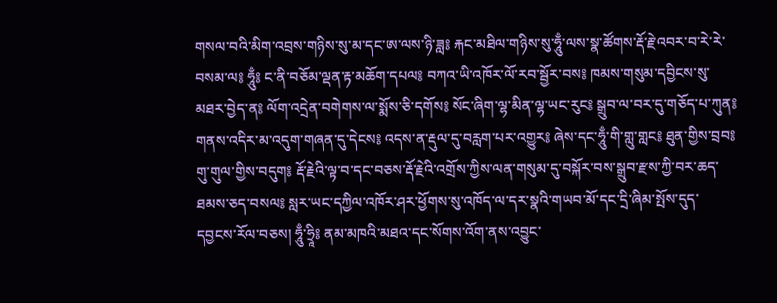གསལ་བའི་མིག་འབྲས་གཉིས་སུ་མ་དང་ཨ་ལས་ཉི་ཟླ༔ རྐང་མཐིལ་གཉིས་སུ་ཧཱུྃ་ལས་སྣ་ཚོགས་རྡོ་རྗེ་འབར་བ་རེ་རེ་བསམ་ལ༔ ཧཱུྃ༔ ང་ནི་བཅོམ་ལྡན་རྟ་མཆོག་དཔལ༔ བཀའ་ཡི་འཁོར་ལོ་རབ་སྦྱོར་བས༔ ཁམས་གསུམ་དབྱིངས་སུ་མཐར་བྱེད་ན༔ ལོག་འདྲེན་བགེགས་ལ་སྨོས་ཅི་དགོས༔ སོང་ཞིག་ལྷ་མིན་ལྷ་ཡང་རུང༔ སྒྲུབ་ལ་བར་དུ་གཅོད་པ་ཀུན༔ གནས་འདིར་མ་འདུག་གཞན་དུ་དེངས༔ འདས་ན་རྡུལ་དུ་བརླག་པར་འགྱུར༔ ཞེས་དང་ཧཱུྃ་གི་གླུ་གླང༔ ཐུན་གྱིས་བྲབ༔ གུ་གུལ་གྱིས་བདུག༔ རྡོ་རྗེའི་ལྟ་བ་དང་བཅས་རྡོ་རྗེའི་འགྲོས་ཀྱིས་ལན་གསུམ་དུ་བསྐོར་བས་སྒྲུབ་རྫས་ཀྱི་བར་ཆད་ཐམས་ཅད་བསལ༔ སླར་ཡང་དཀྱིལ་འཁོར་ཤར་ཕྱོགས་སུ་འཁོད་ལ་དར་སྣའི་གཡབ་མོ་དང་དྲི་ཞིམ་སྤོས་དུད་དབྱངས་རོལ་བཅས། ཧཱུྃ་ཧྲཱི༔ ནམ་མཁའི་མཐའ་དང་སོགས་འོག་ནས་འབྱུང་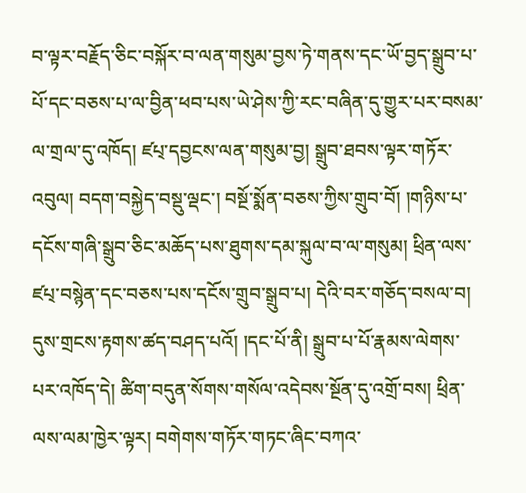བ་ལྟར་བརྗོད་ཅིང་བསྐོར་བ་ལན་གསུམ་བྱས་ཏེ་གནས་དང་ཡོ་བྱད་སྒྲུབ་པ་པོ་དང་བཅས་པ་ལ་བྱིན་ཕབ་པས་ཡེ་ཤེས་ཀྱི་རང་བཞིན་དུ་གྱུར་པར་བསམ་ལ་གྲལ་དུ་འཁོད། ཛཔ྄་དབྱངས་ལན་གསུམ་བྱ། སྒྲུབ་ཐབས་ལྟར་གཏོར་འབུལ། བདག་བསྐྱེད་བསྡུ་ལྡང་། བསྔོ་སྨོན་བཅས་ཀྱིས་གྲུབ་བོ། །གཉིས་པ་དངོས་གཞི་སྒྲུབ་ཅིང་མཆོད་པས་ཐུགས་དམ་སྐུལ་བ་ལ་གསུམ། ཕྲིན་ལས་ཛཔ྄་བསྙེན་དང་བཅས་པས་དངོས་གྲུབ་སྒྲུབ་པ། དེའི་བར་གཅོད་བསལ་བ། དུས་གྲངས་རྟགས་ཚད་བཤད་པའོ། །དང་པོ་ནི། སྒྲུབ་པ་པོ་རྣམས་ལེགས་པར་འཁོད་དེ། ཚིག་བདུན་སོགས་གསོལ་འདེབས་སྔོན་དུ་འགྲོ་བས། ཕྲིན་ལས་ལམ་ཁྱེར་ལྟར། བགེགས་གཏོར་གཏང་ཞིང་བཀའ་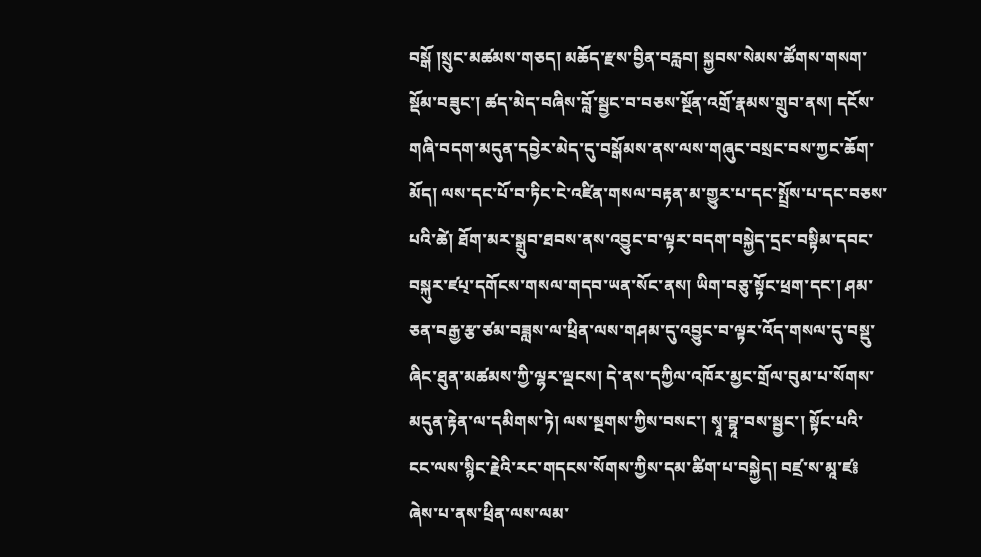བསྒོ །སྲུང་མཚམས་གཅད། མཆོད་རྫས་བྱིན་བརླབ། སྐྱབས་སེམས་ཚོགས་གསག་སྡོམ་བཟུང་། ཚད་མེད་བཞིས་བློ་སྦྱང་བ་བཅས་སྔོན་འགྲོ་རྣམས་གྲུབ་ནས། དངོས་གཞི་བདག་མདུན་དབྱེར་མེད་དུ་བསྒོམས་ནས་ལས་གཞུང་བསྲང་བས་ཀྱང་ཆོག་མོད། ལས་དང་པོ་བ་ཏིང་ངེ་འཛིན་གསལ་བརྟན་མ་གྱུར་པ་དང་སྤྲོས་པ་དང་བཅས་པའི་ཚེ། ཐོག་མར་སྒྲུབ་ཐབས་ནས་འབྱུང་བ་ལྟར་བདག་བསྐྱེད་དྲང་བསྟིམ་དབང་བསྐུར་ཛཔ྄་དགོངས་གསལ་གདབ་ཡན་སོང་ནས། ཡིག་བཅུ་སྟོང་ཕྲག་དང་། ཤམ་ཅན་བརྒྱ་རྩ་ཙམ་བཟླས་ལ་ཕྲིན་ལས་གཤམ་དུ་འབྱུང་བ་ལྟར་འོད་གསལ་དུ་བསྡུ་ཞིང་ཐུན་མཚམས་ཀྱི་ལྷར་ལྡངས། དེ་ནས་དཀྱིལ་འཁོར་མྱང་གྲོལ་བུམ་པ་སོགས་མདུན་རྟེན་ལ་དམིགས་ཏེ། ལས་སྔགས་ཀྱིས་བསང་། སྭཱ་བྷཱ་བས་སྦྱང་། སྟོང་པའི་ངང་ལས་སྙིང་རྗེའི་རང་གདངས་སོགས་ཀྱིས་དམ་ཚིག་པ་བསྐྱེད། བཛྲ་ས་མཱ་ཛ༔ ཞེས་པ་ནས་ཕྲིན་ལས་ལམ་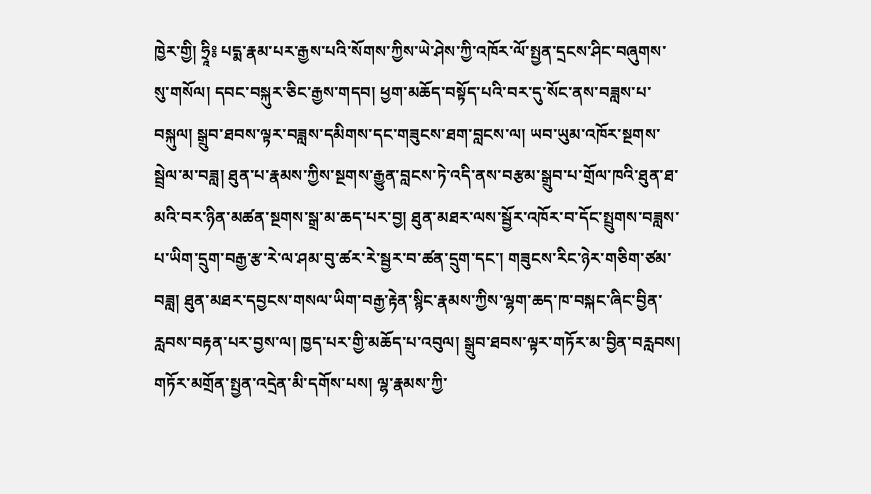ཁྱེར་གྱི། ཧྲཱི༔ པདྨ་རྣམ་པར་རྒྱས་པའི་སོགས་ཀྱིས་ཡེ་ཤེས་ཀྱི་འཁོར་ལོ་སྤྱན་དྲངས་ཤིང་བཞུགས་སུ་གསོལ། དབང་བསྐུར་ཅིང་རྒྱས་གདབ། ཕྱག་མཆོད་བསྟོད་པའི་བར་དུ་སོང་ནས་བཟླས་པ་བསྐུལ། སྒྲུབ་ཐབས་ལྟར་བཟླས་དམིགས་དང་གཟུངས་ཐག་བླངས་ལ། ཡབ་ཡུམ་འཁོར་སྔགས་སྦྲེལ་མ་བཟླ། ཐུན་པ་རྣམས་ཀྱིས་སྔགས་རྒྱུན་བླངས་ཏེ་འདི་ནས་བརྩམ་སྒྲུབ་པ་གྲོལ་ཁའི་ཐུན་ཐ་མའི་བར་ཉིན་མཚན་སྔགས་སྒྲ་མ་ཆད་པར་བྱ། ཐུན་མཐར་ལས་སྦྱོར་འཁོར་བ་དོང་སྤྲུགས་བཟླས་པ་ཡིག་དྲུག་བརྒྱ་རྩ་རེ་ལ་ཤམ་བུ་ཚར་རེ་སྦྱར་བ་ཚན་དྲུག་དང་། གཟུངས་རིང་ཉེར་གཅིག་ཙམ་བཟླ། ཐུན་མཐར་དབྱངས་གསལ་ཡིག་བརྒྱ་རྟེན་སྙིང་རྣམས་ཀྱིས་ལྷག་ཆད་ཁ་བསྐང་ཞིང་བྱིན་རླབས་བརྟན་པར་བྱས་ལ། ཁྱད་པར་གྱི་མཆོད་པ་འབུལ། སྒྲུབ་ཐབས་ལྟར་གཏོར་མ་བྱིན་བརླབས། གཏོར་མགྲོན་སྤྱན་འདྲེན་མི་དགོས་པས། ལྷ་རྣམས་ཀྱི་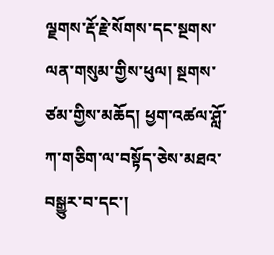ལྗགས་རྡོ་རྗེ་སོགས་དང་སྔགས་ལན་གསུམ་གྱིས་ཕུལ། སྔགས་ཙམ་གྱིས་མཆོད། ཕྱག་འཚལ་ཤློ་ཀ་གཅིག་ལ་བསྟོད་ཅེས་མཐའ་བསྒྱུར་བ་དང་།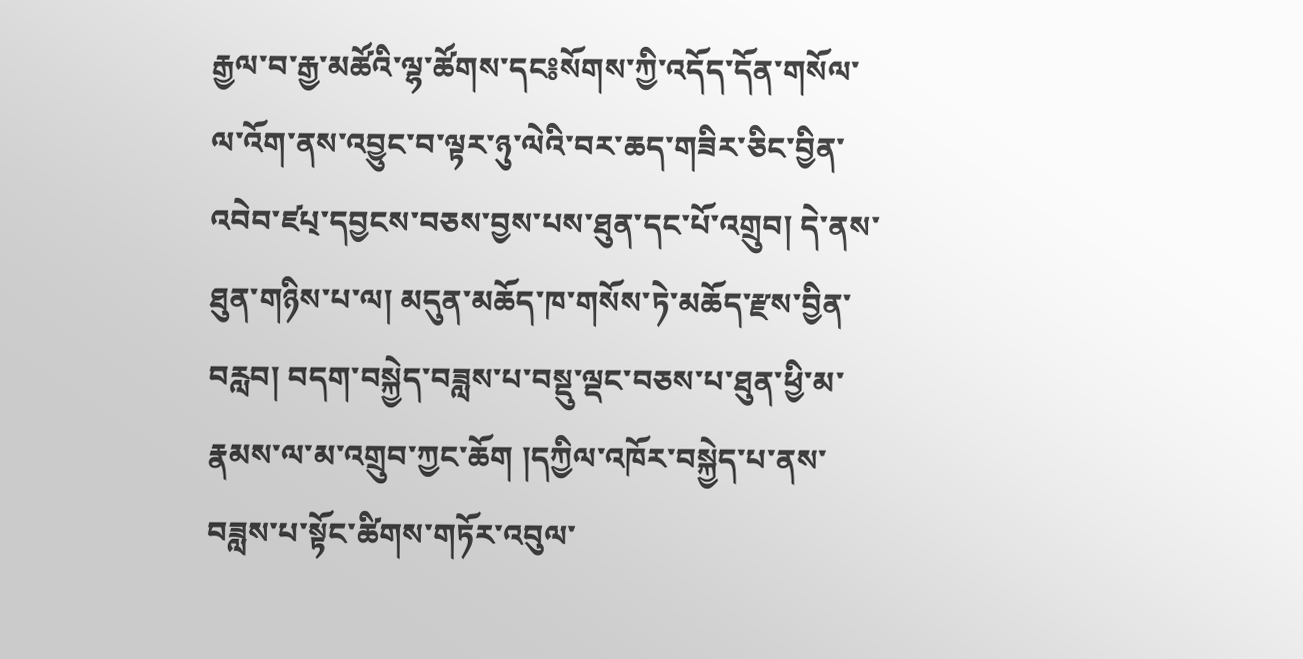རྒྱལ་བ་རྒྱ་མཚོའི་ལྷ་ཚོགས་དང༔སོགས་ཀྱི་འདོད་དོན་གསོལ་ལ་འོག་ནས་འབྱུང་བ་ལྟར་ཉུ་ལེའི་བར་ཆད་གཟིར་ཅིང་བྱིན་འབེབ་ཛཔ྄་དབྱངས་བཅས་བྱས་པས་ཐུན་དང་པོ་འགྲུབ། དེ་ནས་ཐུན་གཉིས་པ་ལ། མདུན་མཆོད་ཁ་གསོས་ཏེ་མཆོད་རྫས་བྱིན་བརླབ། བདག་བསྐྱེད་བཟླས་པ་བསྡུ་ལྡང་བཅས་པ་ཐུན་ཕྱི་མ་རྣམས་ལ་མ་འགྲུབ་ཀྱང་ཆོག །དཀྱིལ་འཁོར་བསྐྱེད་པ་ནས་བཟླས་པ་སྟོང་ཚིགས་གཏོར་འབུལ་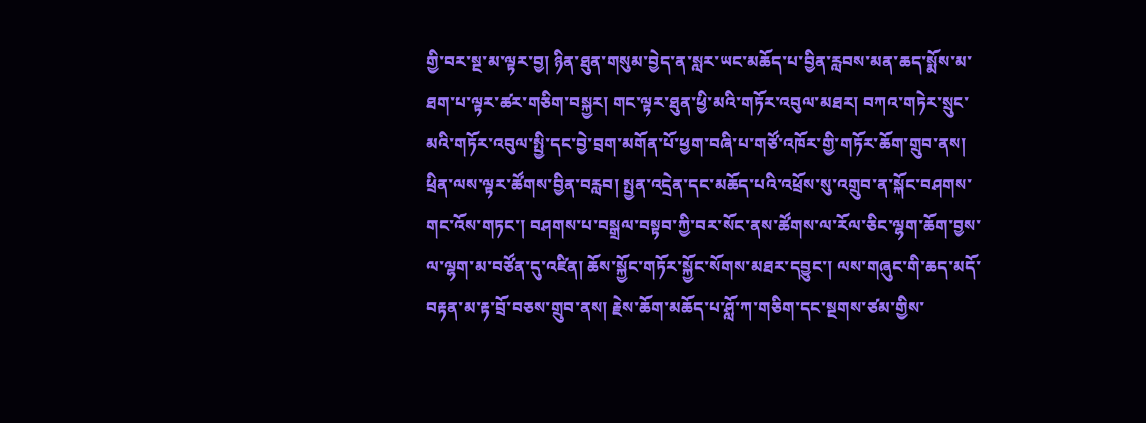གྱི་བར་སྔ་མ་ལྟར་བྱ། ཉིན་ཐུན་གསུམ་བྱེད་ན་སླར་ཡང་མཆོད་པ་བྱིན་རླབས་མན་ཆད་སྨོས་མ་ཐག་པ་ལྟར་ཚར་གཅིག་བསྐྱར། གང་ལྟར་ཐུན་ཕྱི་མའི་གཏོར་འབུལ་མཐར། བཀའ་གཏེར་སྲུང་མའི་གཏོར་འབུལ་སྤྱི་དང་བྱེ་བྲག་མགོན་པོ་ཕྱག་བཞི་པ་གཙོ་འཁོར་གྱི་གཏོར་ཆོག་གྲུབ་ནས། ཕྲིན་ལས་ལྟར་ཚོགས་བྱིན་བརླབ། སྤྱན་འདྲེན་དང་མཆོད་པའི་འཕྲོས་སུ་འགྲུབ་ན་སྐོང་བཤགས་གང་འོས་གཏང་། བཤགས་པ་བསྒྲལ་བསྟབ་ཀྱི་བར་སོང་ནས་ཚོགས་ལ་རོལ་ཅིང་ལྷག་ཆོག་བྱས་ལ་ལྷག་མ་བཙོན་དུ་འཛིན། ཆོས་སྐྱོང་གཏོར་སྐྱོང་སོགས་མཐར་དབྱུང་། ལས་གཞུང་གི་ཆད་མདོ་བརྟན་མ་རྟ་བྲོ་བཅས་གྲུབ་ནས། རྗེས་ཆོག་མཆོད་པ་ཤློ་ཀ་གཅིག་དང་སྔགས་ཙམ་གྱིས་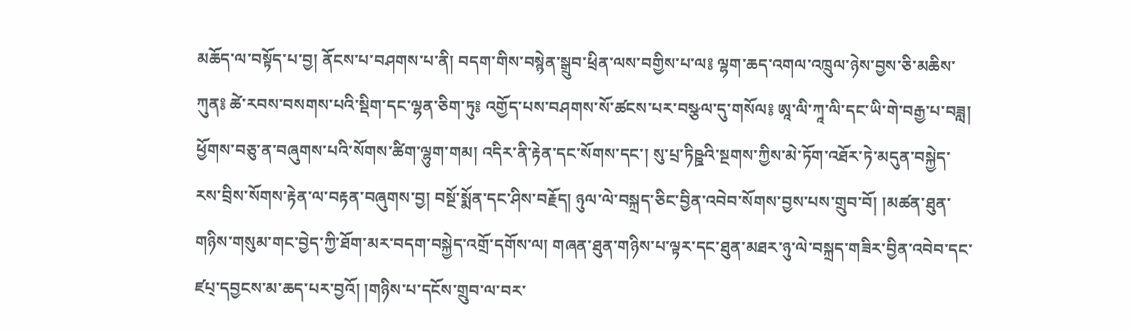མཆོད་ལ་བསྟོད་པ་བྱ། ནོངས་པ་བཤགས་པ་ནི། བདག་གིས་བསྙེན་སྒྲུབ་ཕྲིན་ལས་བགྱིས་པ་ལ༔ ལྷག་ཆད་འགལ་འཁྲུལ་ཉེས་བྱས་ཅི་མཆིས་ཀུན༔ ཚེ་རབས་བསགས་པའི་སྡིག་དང་ལྷན་ཅིག་ཏུ༔ འགྱོད་པས་བཤགས་སོ་ཚངས་པར་བསྩལ་དུ་གསོལ༔ ཨཱ་ལི་ཀཱ་ལི་དང་ཡི་གེ་བརྒྱ་པ་བཟླ། ཕྱོགས་བཅུ་ན་བཞུགས་པའི་སོགས་ཚིག་ལྷུག་གམ། འདིར་ནི་རྟེན་དང་སོགས་དང་། སུ་པྲ་ཏིཥྛའི་སྔགས་ཀྱིས་མེ་ཏོག་འཐོར་ཏེ་མདུན་བསྐྱེད་རས་བྲིས་སོགས་རྟེན་ལ་བརྟན་བཞུགས་བྱ། བསྔོ་སྨོན་དང་ཤིས་བརྗོད། ཉུལ་ལེ་བསྐྲད་ཅིང་བྱིན་འབེབ་སོགས་བྱས་པས་གྲུབ་བོ། །མཚན་ཐུན་གཉིས་གསུམ་གང་བྱེད་ཀྱི་ཐོག་མར་བདག་བསྐྱེད་འགྲོ་དགོས་ལ། གཞན་ཐུན་གཉིས་པ་ལྟར་དང་ཐུན་མཐར་ཉུ་ལེ་བསྐྲད་གཟིར་བྱིན་འབེབ་དང་ཛཔ྄་དབྱངས་མ་ཆད་པར་བྱའོ། །གཉིས་པ་དངོས་གྲུབ་ལ་བར་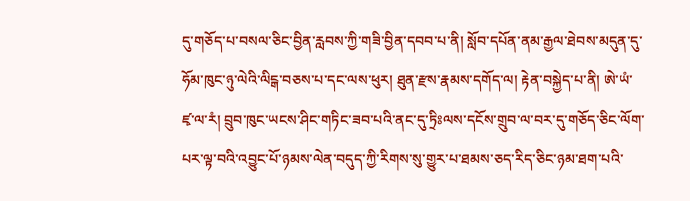དུ་གཅོད་པ་བསལ་ཅིང་བྱིན་རླབས་ཀྱི་གཟི་བྱིན་དབབ་པ་ནི། སློབ་དཔོན་ནམ་རྒྱལ་ཐེབས་མདུན་དུ་ཧོམ་ཁུང་ཉུ་ལེའི་ལིངྒ་བཅས་པ་དང་ལས་ཕུར། ཐུན་རྫས་རྣམས་དགོད་ལ། རྟེན་བསྐྱེད་པ་ནི། ཨེ་ཡཾ་ཛྭ་ལ་རཾ། བྲུབ་ཁུང་ཡངས་ཤིང་གཏིང་ཟབ་པའི་ནང་དུ་ཏྲིཿལས་དངོས་གྲུབ་ལ་བར་དུ་གཅོད་ཅིང་ལོག་པར་ལྟ་བའི་འབྱུང་པོ་ཉམས་ལེན་བདུད་ཀྱི་རིགས་སུ་གྱུར་པ་ཐམས་ཅད་རིད་ཅིང་ཉམ་ཐག་པའི་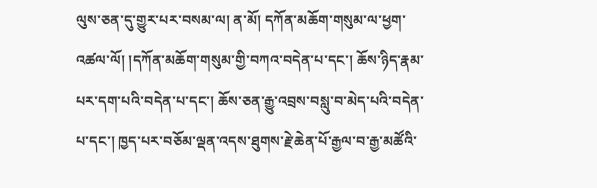ལུས་ཅན་དུ་གྱུར་པར་བསམ་ལ། ན་མོ། དཀོན་མཆོག་གསུམ་ལ་ཕྱག་འཚལ་ལོ། །དཀོན་མཆོག་གསུམ་གྱི་བཀའ་བདེན་པ་དང་། ཆོས་ཉིད་རྣམ་པར་དག་པའི་བདེན་པ་དང་། ཆོས་ཅན་རྒྱུ་འབྲས་བསླུ་བ་མེད་པའི་བདེན་པ་དང་། ཁྱད་པར་བཅོམ་ལྡན་འདས་ཐུགས་རྗེ་ཆེན་པོ་རྒྱལ་བ་རྒྱ་མཚོའི་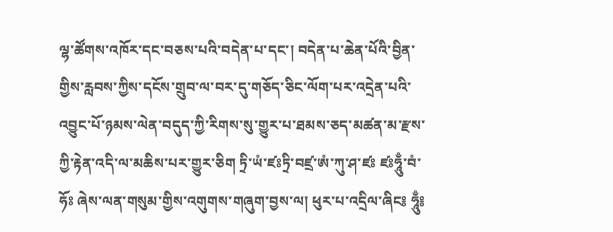ལྷ་ཚོགས་འཁོར་དང་བཅས་པའི་བདེན་པ་དང་། བདེན་པ་ཆེན་པོའི་བྱིན་གྱིས་རླབས་ཀྱིས་དངོས་གྲུབ་ལ་བར་དུ་གཅོད་ཅིང་ལོག་པར་འདྲེན་པའི་འབྱུང་པོ་ཉམས་ལེན་བདུད་ཀྱི་རིགས་སུ་གྱུར་པ་ཐམས་ཅད་མཚན་མ་རྫས་ཀྱི་རྟེན་འདི་ལ་མཆིས་པར་གྱུར་ཅིག ཏྲི་ཡཾ་ཛཿཏྲི་བཛྲ་ཨཾ་ཀུ་ཤ་ཛཿ ཛཿཧཱུྃ་བཾ་ཧོཿ ཞེས་ལན་གསུམ་གྱིས་འགུགས་གཞུག་བྱས་ལ། ཕུར་པ་འདྲིལ་ཞིང༔ ཧཱུྃ༔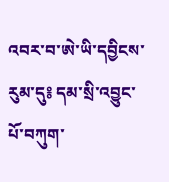འབར་བ་ཨེ་ཡི་དབྱིངས་རུམ་དུ༔ དམ་སྲི་འབྱུང་པོ་བཀུག་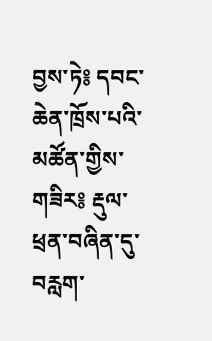བྱས་ཏེ༔ དབང་ཆེན་ཁྲོས་པའི་མཚོན་གྱིས་གཟིར༔ རྡུལ་ཕྲན་བཞིན་དུ་བརླག་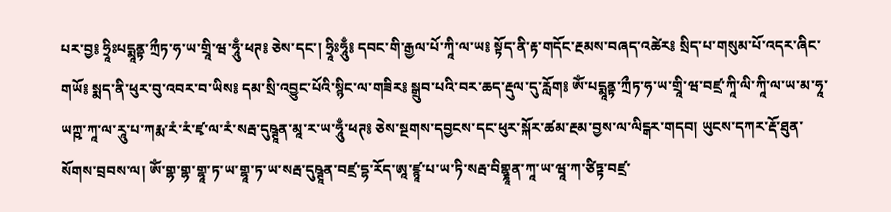པར་བྱ༔ ཧྲཱིཿཔདྨཱནྟ་ཀྲྀཏ་ཧ་ཡ་གྲཱི་ཝ་ཧཱུྃ་ཕཊ༔ ཅེས་དང་། ཧྲཱིཿཧཱུྃ༔ དབང་གི་རྒྱལ་པོ་ཀཱི་ལ་ཡ༔ སྟོད་ནི་རྟ་གདོང་རྔམས་བཞད་འཚེར༔ སྲིད་པ་གསུམ་པོ་འདར་ཞིང་གཡོ༔ སྨད་ནི་ཕུར་བུ་འབར་བ་ཡིས༔ དམ་སྲི་འབྱུང་པོའི་སྙིང་ལ་གཟིར༔ སྒྲུབ་པའི་བར་ཆད་རྡུལ་དུ་རློག༔ ཨོཾ་པདྨཱནྟ་ཀྲྀཏ་ཧ་ཡ་གྲཱི་ཝ་བཛྲ་ཀཱི་ལི་ཀཱི་ལ་ཡ་མ་ཧཱ་ཡཀྵ་ཀཱ་ལ་རཱུ་པ་ཀརྨ་རཾ་རཾ་ཛྭ་ལ་རཾ་སརྦ་དུཥྚཱན་མཱ་ར་ཡ་ཧཱུྃ་ཕཊ༔ ཅེས་སྔགས་དབྱངས་དང་ཕུར་སྐོར་ཚམ་རྔམ་བྱས་ལ་ལིངྒར་གདབ། ཡུངས་དཀར་རྡོ་ཐུན་སོགས་བྲབས་ལ། ཨོཾ་གྷ་གྷ་གྷཱ་ཏ་ཡ་གྷཱ་ཏ་ཡ་སརྦ་དུཥྚཱན་བཛྲ་དྷ་རོད་ཨཱ་ཛྙཱ་པ་ཡ་ཏི་སརྦ་བིགྷྣཱན་ཀཱ་ཡ་ཝཱ་ཀ་ཙིཏྟ་བཛྲ་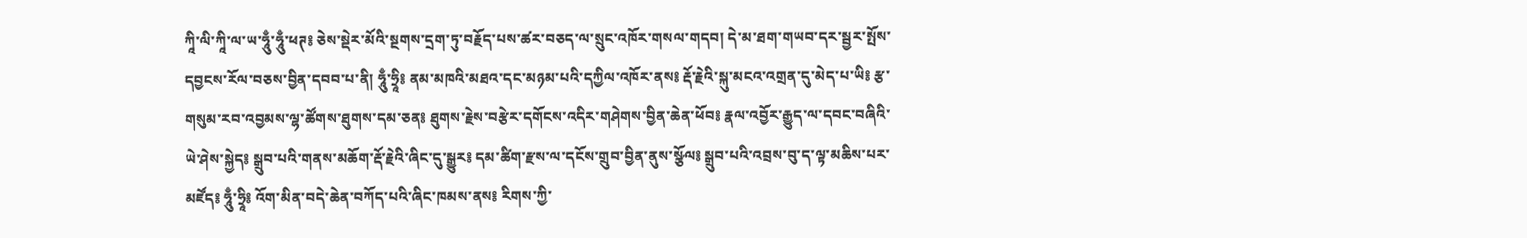ཀཱི་ལི་ཀཱི་ལ་ཡ་ཧཱུྃ་ཧཱུྃ་ཕཊ༔ ཅེས་སྡེར་མོའི་སྔགས་དྲག་ཏུ་བརྗོད་པས་ཚར་བཅད་ལ་སྲུང་འཁོར་གསལ་གདབ། དེ་མ་ཐག་གཡབ་དར་སྦྱར་སྤོས་དབྱངས་རོལ་བཅས་བྱིན་དབབ་པ་ནི། ཧཱུྃ་ཧྲཱི༔ ནམ་མཁའི་མཐའ་དང་མཉམ་པའི་དཀྱིལ་འཁོར་ནས༔ རྡོ་རྗེའི་སྐུ་མངའ་འགྲན་དུ་མེད་པ་ཡི༔ རྩ་གསུམ་རབ་འབྱམས་ལྷ་ཚོགས་ཐུགས་དམ་ཅན༔ ཐུགས་རྗེས་བརྩེར་དགོངས་འདིར་གཤེགས་བྱིན་ཆེན་ཕོབ༔ རྣལ་འབྱོར་རྒྱུད་ལ་དབང་བཞིའི་ཡེ་ཤེས་སྐྱེད༔ སྒྲུབ་པའི་གནས་མཆོག་རྡོ་རྗེའི་ཞིང་དུ་སྒྱུར༔ དམ་ཚིག་རྫས་ལ་དངོས་གྲུབ་བྱིན་ནུས་སྩོལ༔ སྒྲུབ་པའི་འབྲས་བུ་ད་ལྟ་མཆིས་པར་མཛོད༔ ཧཱུྃ་ཧྲཱི༔ འོག་མིན་བདེ་ཆེན་བཀོད་པའི་ཞིང་ཁམས་ནས༔ རིགས་ཀྱི་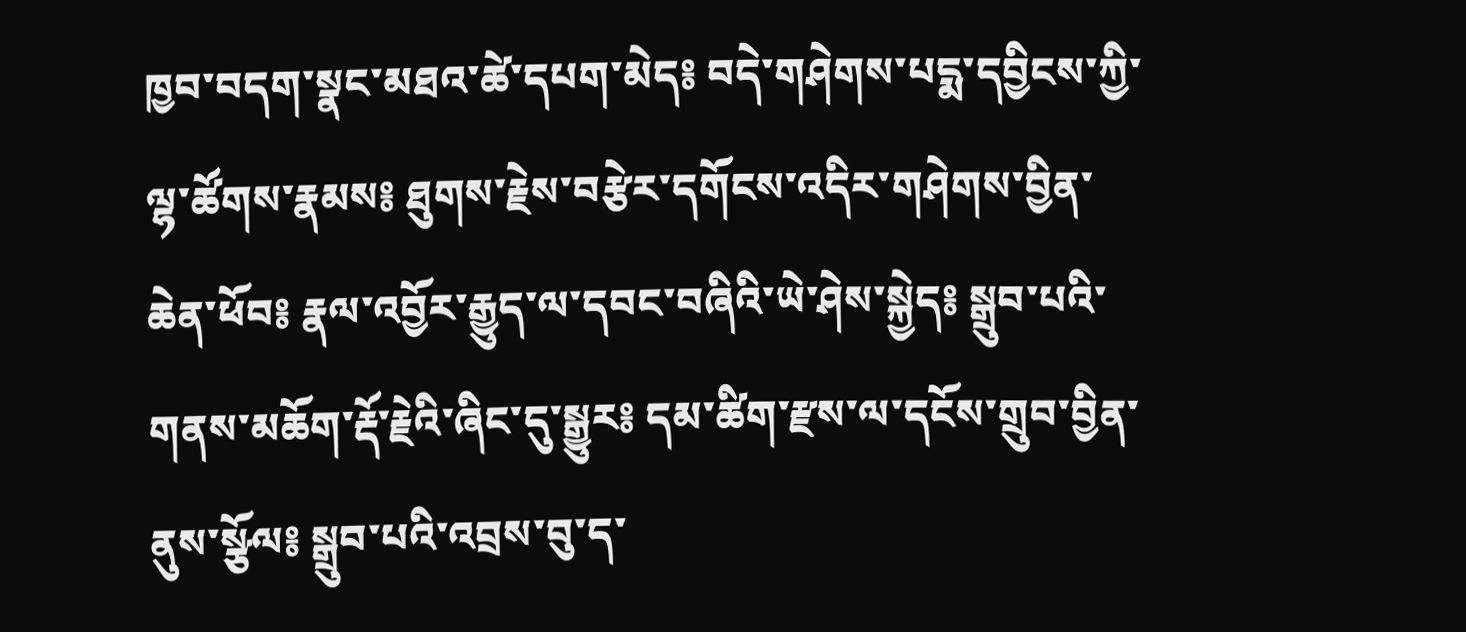ཁྱབ་བདག་སྣང་མཐའ་ཚེ་དཔག་མེད༔ བདེ་གཤེགས་པདྨ་དབྱིངས་ཀྱི་ལྷ་ཚོགས་རྣམས༔ ཐུགས་རྗེས་བརྩེར་དགོངས་འདིར་གཤེགས་བྱིན་ཆེན་ཕོབ༔ རྣལ་འབྱོར་རྒྱུད་ལ་དབང་བཞིའི་ཡེ་ཤེས་སྐྱེད༔ སྒྲུབ་པའི་གནས་མཆོག་རྡོ་རྗེའི་ཞིང་དུ་སྒྱུར༔ དམ་ཚིག་རྫས་ལ་དངོས་གྲུབ་བྱིན་ནུས་སྩོལ༔ སྒྲུབ་པའི་འབྲས་བུ་ད་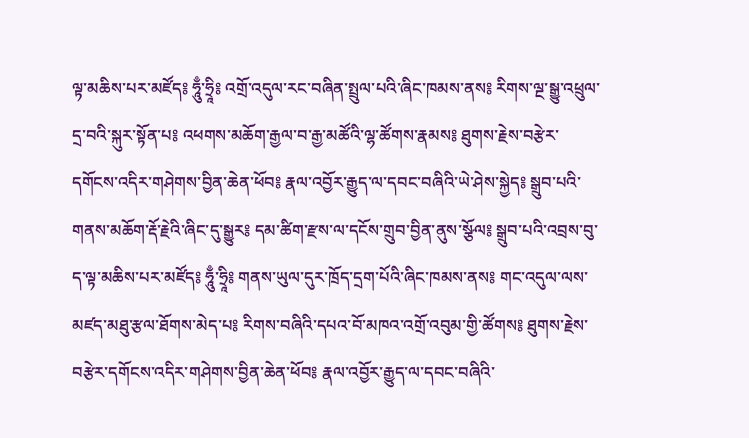ལྟ་མཆིས་པར་མཛོད༔ ཧཱུྃ་ཧྲཱི༔ འགྲོ་འདུལ་རང་བཞིན་སྤྲུལ་པའི་ཞིང་ཁམས་ནས༔ རིགས་ལྔ་སྒྱུ་འཕྲུལ་དྲ་བའི་སྐུར་སྟོན་པ༔ འཕགས་མཆོག་རྒྱལ་བ་རྒྱ་མཚོའི་ལྷ་ཚོགས་རྣམས༔ ཐུགས་རྗེས་བརྩེར་དགོངས་འདིར་གཤེགས་བྱིན་ཆེན་ཕོབ༔ རྣལ་འབྱོར་རྒྱུད་ལ་དབང་བཞིའི་ཡེ་ཤེས་སྐྱེད༔ སྒྲུབ་པའི་གནས་མཆོག་རྡོ་རྗེའི་ཞིང་དུ་སྒྱུར༔ དམ་ཚིག་རྫས་ལ་དངོས་གྲུབ་བྱིན་ནུས་སྩོལ༔ སྒྲུབ་པའི་འབྲས་བུ་ད་ལྟ་མཆིས་པར་མཛོད༔ ཧཱུྃ་ཧྲཱི༔ གནས་ཡུལ་དུར་ཁྲོད་དྲག་པོའི་ཞིང་ཁམས་ནས༔ གང་འདུལ་ལས་མཛད་མཐུ་རྩལ་ཐོགས་མེད་པ༔ རིགས་བཞིའི་དཔའ་བོ་མཁའ་འགྲོ་འབུམ་གྱི་ཚོགས༔ ཐུགས་རྗེས་བརྩེར་དགོངས་འདིར་གཤེགས་བྱིན་ཆེན་ཕོབ༔ རྣལ་འབྱོར་རྒྱུད་ལ་དབང་བཞིའི་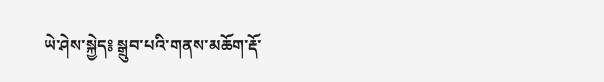ཡེ་ཤེས་སྐྱེད༔ སྒྲུབ་པའི་གནས་མཆོག་རྡོ་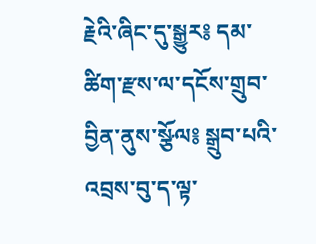རྗེའི་ཞིང་དུ་སྒྱུར༔ དམ་ཚིག་རྫས་ལ་དངོས་གྲུབ་བྱིན་ནུས་སྩོལ༔ སྒྲུབ་པའི་འབྲས་བུ་ད་ལྟ་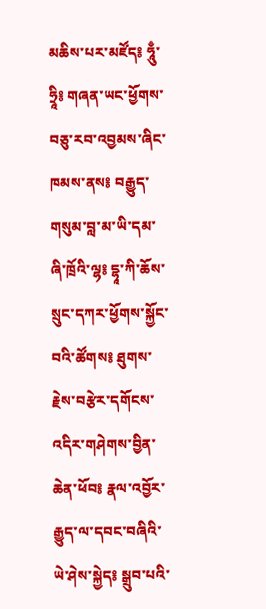མཆིས་པར་མཛོད༔ ཧཱུྃ་ཧྲཱི༔ གཞན་ཡང་ཕྱོགས་བཅུ་རབ་འབྱམས་ཞིང་ཁམས་ནས༔ བརྒྱུད་གསུམ་བླ་མ་ཡི་དམ་ཞི་ཁྲོའི་ལྷ༔ དྷཱ་ཀི་ཆོས་སྲུང་དཀར་ཕྱོགས་སྐྱོང་བའི་ཚོགས༔ ཐུགས་རྗེས་བརྩེར་དགོངས་འདིར་གཤེགས་བྱིན་ཆེན་ཕོབ༔ རྣལ་འབྱོར་རྒྱུད་ལ་དབང་བཞིའི་ཡེ་ཤེས་སྐྱེད༔ སྒྲུབ་པའི་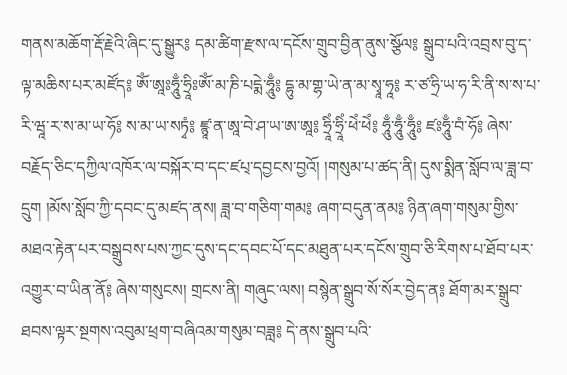གནས་མཆོག་རྡོ་རྗེའི་ཞིང་དུ་སྒྱུར༔ དམ་ཚིག་རྫས་ལ་དངོས་གྲུབ་བྱིན་ནུས་སྩོལ༔ སྒྲུབ་པའི་འབྲས་བུ་ད་ལྟ་མཆིས་པར་མཛོད༔ ཨོཾ་ཨཱཿཧཱུྃ་ཧྲཱིཿཨོཾ་མ་ཎི་པདྨེ་ཧཱུྃ༔ དྷུ་མ་གྷ་ཡེ་ན་མ་སྭཱ་ཧཱ༔ ར་ཙ་ཧྲི་ཡ་ཧ་རི་ནི་ས་ས་པ་རི་ཝཱ་ར་ས་མ་ཡ་ཧོ༔ ས་མ་ཡ་སཏྭཾ༔ ཛྙཱ་ན་ཨཱ་བེ་ཤ་ཡ་ཨ་ཨཱ༔ ཧྲཱིཾ་ཧྲཱིཾ་ཕེཾ་ཕེཾ༔ ཧཱུྃ་ཧཱུྃ་ཧཱུྃ༔ ཛཿཧཱུྃ་བཾ་ཧོ༔ ཞེས་བརྗོད་ཅིང་དཀྱིལ་འཁོར་ལ་བསྐོར་བ་དང་ཛཔ྄་དབྱངས་བྱའོ། །གསུམ་པ་ཚད་ནི། དུས་སྨིན་སློབ་ལ་ཟླ་བ་དྲུག །མོས་སློབ་ཀྱི་དབང་དུ་མཛད་ནས། ཟླ་བ་གཅིག་གམ༔ ཞག་བདུན་ནམ༔ ཉིན་ཞག་གསུམ་གྱིས་མཐའ་རྟེན་པར་བསྒྲུབས་པས་ཀྱང་དུས་དང་དབང་པོ་དང་མཐུན་པར་དངོས་གྲུབ་ཅི་རིགས་པ་ཐོབ་པར་འགྱུར་བ་ཡིན་ནོ༔ ཞེས་གསུངས། གྲངས་ནི། གཞུང་ལས། བསྙེན་སྒྲུབ་སོ་སོར་བྱེད་ན༔ ཐོག་མར་སྒྲུབ་ཐབས་ལྟར་སྔགས་འབུམ་ཕྲག་བཞིའམ་གསུམ་བཟླ༔ དེ་ནས་སྒྲུབ་པའི་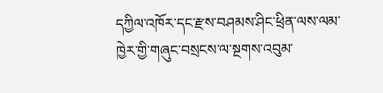དཀྱིལ་འཁོར་དང་རྫས་བཤམས་ཤིང་ཕྲིན་ལས་ལམ་ཁྱེར་གྱི་གཞུང་བསྲངས་ལ་སྔགས་འབུམ་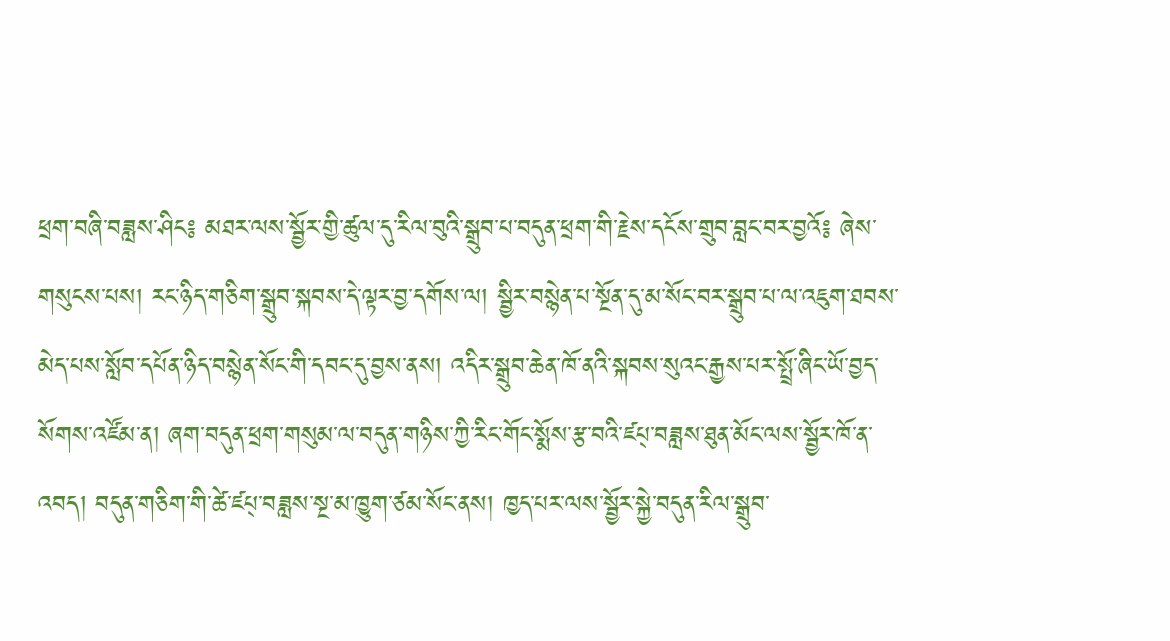ཕྲག་བཞི་བཟླས་ཤིང༔ མཐར་ལས་སྦྱོར་གྱི་ཚུལ་དུ་རིལ་བུའི་སྒྲུབ་པ་བདུན་ཕྲག་གི་རྗེས་དངོས་གྲུབ་བླང་བར་བྱའོ༔ ཞེས་གསུངས་པས། རང་ཉིད་གཅིག་སྒྲུབ་སྐབས་དེ་ལྟར་བྱ་དགོས་ལ། སྦྱིར་བསྙེན་པ་སྔོན་དུ་མ་སོང་བར་སྒྲུབ་པ་ལ་འཇུག་ཐབས་མེད་པས་སློབ་དཔོན་ཉིད་བསྙེན་སོང་གི་དབང་དུ་བྱས་ནས། འདིར་སྒྲུབ་ཆེན་ཁོ་ནའི་སྐབས་སུའང་རྒྱས་པར་སྤྲོ་ཞིང་ཡོ་བྱད་སོགས་འཛོམ་ན། ཞག་བདུན་ཕྲག་གསུམ་ལ་བདུན་གཉིས་ཀྱི་རིང་གོང་སྨོས་རྩ་བའི་ཛཔ྄་བཟླས་ཐུན་མོང་ལས་སྦྱོར་ཁོ་ན་འབད། བདུན་གཅིག་གི་ཚེ་ཛཔ྄་བཟླས་སྔ་མ་ཁྱུག་ཙམ་སོང་ནས། ཁྱད་པར་ལས་སྦྱོར་སྐྱེ་བདུན་རིལ་སྒྲུབ་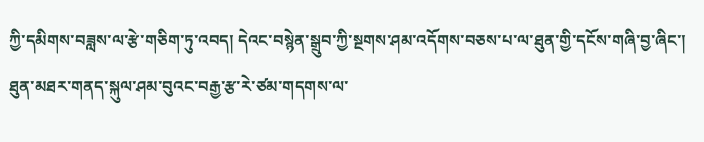ཀྱི་དམིགས་བཟླས་ལ་རྩེ་གཅིག་ཏུ་འབད། དེའང་བསྙེན་སྒྲུབ་ཀྱི་སྔགས་ཤམ་འདོགས་བཅས་པ་ལ་ཐུན་གྱི་དངོས་གཞི་བྱ་ཞིང་། ཐུན་མཐར་གནད་སྐུལ་ཤམ་བུའང་བརྒྱ་རྩ་རེ་ཙམ་གདགས་ལ་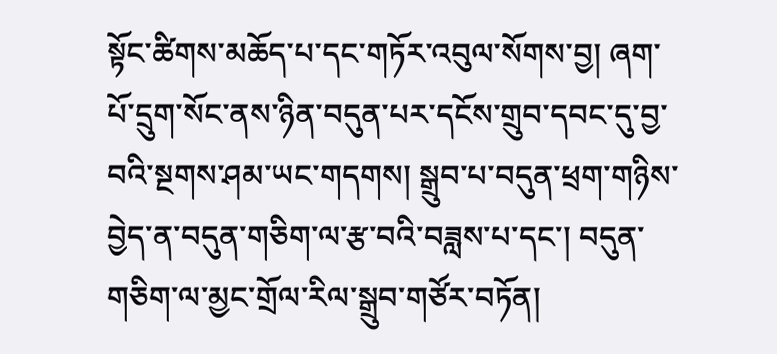སྟོང་ཚིགས་མཆོད་པ་དང་གཏོར་འབུལ་སོགས་བྱ། ཞག་པོ་དྲུག་སོང་ནས་ཉིན་བདུན་པར་དངོས་གྲུབ་དབང་དུ་བྱ་བའི་སྔགས་ཤམ་ཡང་གདགས། སྒྲུབ་པ་བདུན་ཕྲག་གཉིས་བྱེད་ན་བདུན་གཅིག་ལ་རྩ་བའི་བཟླས་པ་དང་། བདུན་གཅིག་ལ་མྱང་གྲོལ་རིལ་སྒྲུབ་གཙོར་བཏོན།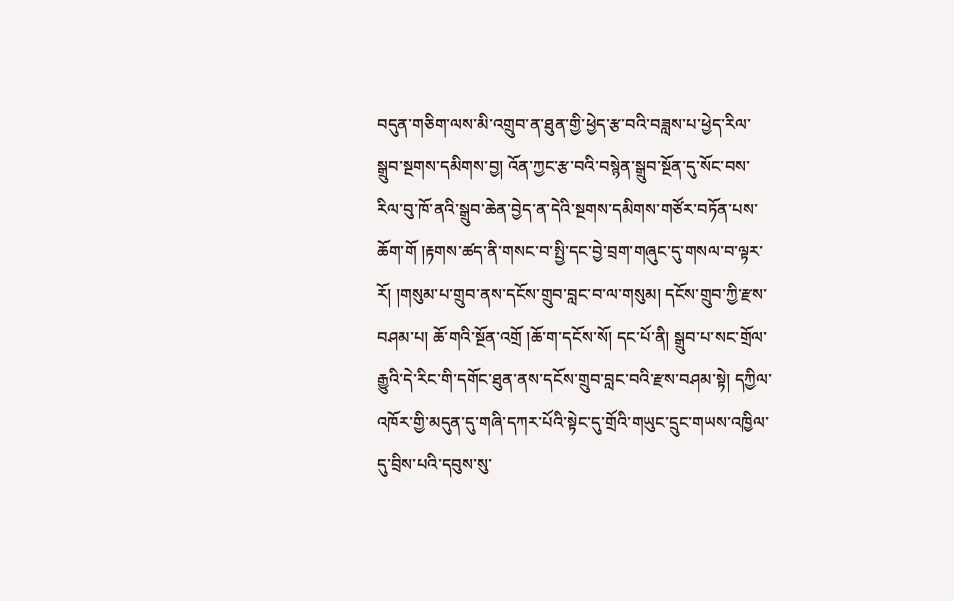བདུན་གཅིག་ལས་མི་འགྲུབ་ན་ཐུན་གྱི་ཕྱེད་རྩ་བའི་བཟླས་པ་ཕྱེད་རིལ་སྒྲུབ་སྔགས་དམིགས་བྱ། འོན་ཀྱང་རྩ་བའི་བསྙེན་སྒྲུབ་སྔོན་དུ་སོང་བས་རིལ་བུ་ཁོ་ནའི་སྒྲུབ་ཆེན་བྱེད་ན་དེའི་སྔགས་དམིགས་གཙོར་བཏོན་པས་ཆོག་གོ །རྟགས་ཚད་ནི་གསང་བ་སྤྱི་དང་བྱེ་བྲག་གཞུང་དུ་གསལ་བ་ལྟར་རོ། །གསུམ་པ་གྲུབ་ནས་དངོས་གྲུབ་བླང་བ་ལ་གསུམ། དངོས་གྲུབ་ཀྱི་རྫས་བཤམ་པ། ཆོ་གའི་སྔོན་འགྲོ །ཆོ་ག་དངོས་སོ། དང་པོ་ནི། སྒྲུབ་པ་སང་གྲོལ་རྒྱུའི་དེ་རིང་གི་དགོང་ཐུན་ནས་དངོས་གྲུབ་བླང་བའི་རྫས་བཤམ་སྟེ། དཀྱིལ་འཁོར་གྱི་མདུན་དུ་གཞི་དཀར་པོའི་སྟེང་དུ་གྲོའི་གཡུང་དྲུང་གཡས་འཁྱིལ་དུ་བྲིས་པའི་དབུས་སུ་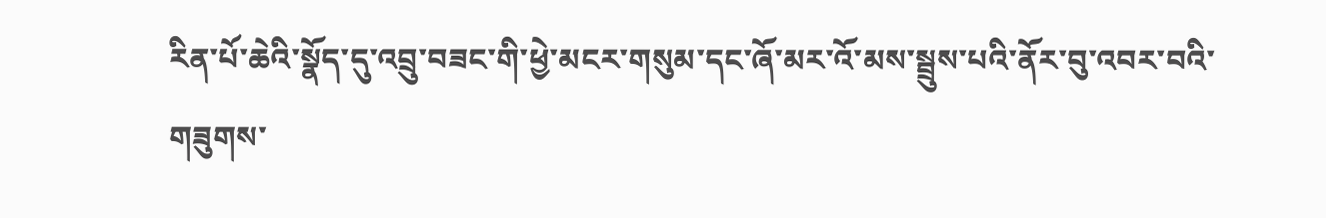རིན་པོ་ཆེའི་སྣོད་དུ་འབྲུ་བཟང་གི་ཕྱེ་མངར་གསུམ་དང་ཞོ་མར་འོ་མས་སྦྲུས་པའི་ནོར་བུ་འབར་བའི་གཟུགས་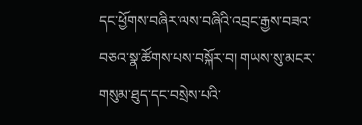དང་ཕྱོགས་བཞིར་ལས་བཞིའི་འབྲང་རྒྱས་བཟའ་བཅའ་སྣ་ཚོགས་པས་བསྐོར་བ། གཡས་སུ་མངར་གསུམ་ཐུད་དང་བསྲེས་པའི་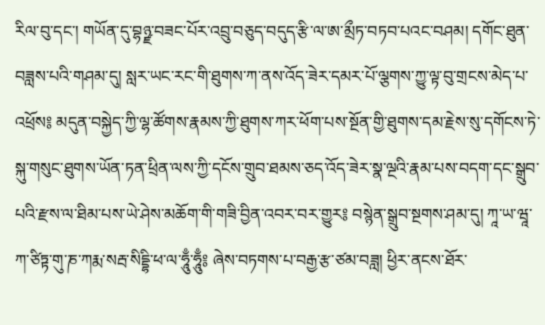རིལ་བུ་དང་། གཡོན་དུ་བྷཉྫ་བཟང་པོར་འབྲུ་བཅུད་བདུད་རྩི་ལ་ཨ་མྲྀཏ་བཏབ་པའང་བཤམ། དགོང་ཐུན་བཟླས་པའི་གཤམ་དུ། སླར་ཡང་རང་གི་ཐུགས་ཀ་ནས་འོད་ཟེར་དམར་པོ་ལྕགས་ཀྱུ་ལྟ་བུ་གྲངས་མེད་པ་འཕྲོས༔ མདུན་བསྐྱེད་ཀྱི་ལྷ་ཚོགས་རྣམས་ཀྱི་ཐུགས་ཀར་ཕོག་པས་སྔོན་གྱི་ཐུགས་དམ་རྗེས་སུ་དགོངས་ཏེ་སྐུ་གསུང་ཐུགས་ཡོན་ཏན་ཕྲིན་ལས་ཀྱི་དངོས་གྲུབ་ཐམས་ཅད་འོད་ཟེར་སྣ་ལྔའི་རྣམ་པས་བདག་དང་སྒྲུབ་པའི་རྫས་ལ་ཐིམ་པས་ཡེ་ཤེས་མཆོག་གི་གཟི་བྱིན་འབར་བར་གྱུར༔ བསྙེན་སྒྲུབ་སྔགས་ཤམ་དུ། ཀཱ་ཡ་ཝཱ་ཀ་ཙིཏྟ་གུ་ཎ་ཀརྨ་སརྦ་སིདྡྷི་ཕ་ལ་ཧཱུྃ་ཧཱུྃ༔ ཞེས་བཏགས་པ་བརྒྱ་རྩ་ཙམ་བཟླ། ཕྱིར་ནངས་ཐོར་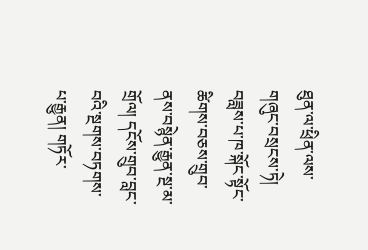ཐུན་ལ་ཕྲིན་ལས་གཞུང་བསྲངས་ཏེ། བཟླས་པ་ཁ་སྐོང་སྟོང་ཚིགས་བཅས་གྲུབ་ནས་བསྙེན་རྒྱུན་སྔ་མ་གྲོལ། དངོས་གྲུབ་བླང་བའི་སྔགས་བཏགས་པ་རྒྱུན། གཏོར་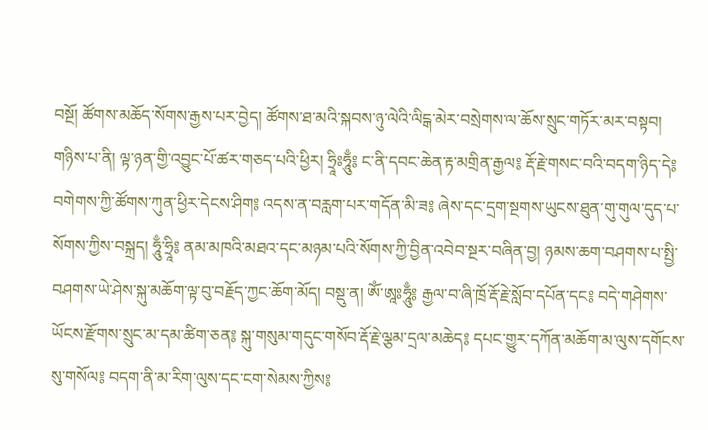བསྔོ། ཚོགས་མཆོད་སོགས་རྒྱས་པར་བྱེད། ཚོགས་ཐ་མའི་སྐབས་ཉུ་ལེའི་ལིངྒ་མེར་བསྲེགས་ལ་ཆོས་སྲུང་གཏོར་མར་བསྟབ། གཉིས་པ་ནི། ལྟ་ཉན་གྱི་འབྱུང་པོ་ཚར་གཅད་པའི་ཕྱིར། ཧྲཱིཿཧཱུྃ༔ ང་ནི་དབང་ཆེན་རྟ་མགྲིན་རྒྱལ༔ རྡོ་རྗེ་གསང་བའི་བདག་ཉིད་དེ༔ བགེགས་ཀྱི་ཚོགས་ཀུན་ཕྱིར་དེངས་ཤིག༔ འདས་ན་བརླག་པར་གདོན་མི་ཟ༔ ཞེས་དང་དྲག་སྔགས་ཡུངས་ཐུན་གུ་གུལ་དུད་པ་སོགས་ཀྱིས་བསྐྲད། ཧཱུྃ་ཧྲཱི༔ ནམ་མཁའི་མཐའ་དང་མཉམ་པའི་སོགས་ཀྱི་བྱིན་འབེབ་སྔར་བཞིན་བྱ། ཉམས་ཆག་བཤགས་པ་སྤྱི་བཤགས་ཡེ་ཤེས་སྐུ་མཆོག་ལྟ་བུ་བརྗོད་ཀྱང་ཆོག་མོད། བསྡུ་ན། ཨོཾ་ཨཱཿཧཱུྃ༔ རྒྱལ་བ་ཞི་ཁྲོ་རྡོ་རྗེ་སློབ་དཔོན་དང༔ བདེ་གཤེགས་ཡོངས་རྫོགས་སྲུང་མ་དམ་ཚིག་ཅན༔ སྐུ་གསུམ་གདུང་གསོབ་རྡོ་རྗེ་ལྕམ་དྲལ་མཆེད༔ དཔང་གྱུར་དཀོན་མཆོག་མ་ལུས་དགོངས་སུ་གསོལ༔ བདག་ནི་མ་རིག་ལུས་དང་ངག་སེམས་ཀྱིས༔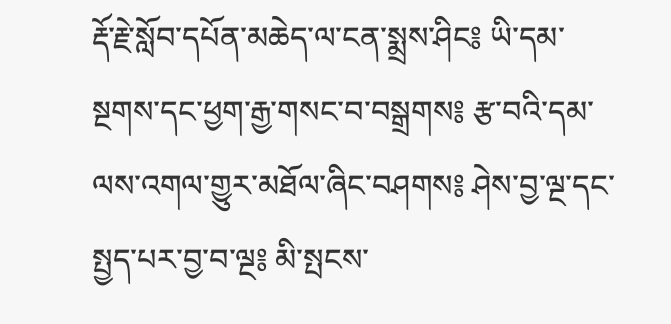རྡོ་རྗེ་སློབ་དཔོན་མཆེད་ལ་ངན་སྨྲས་ཤིང༔ ཡི་དམ་སྔགས་དང་ཕྱག་རྒྱ་གསང་བ་བསྒྲགས༔ རྩ་བའི་དམ་ལས་འགལ་གྱུར་མཐོལ་ཞིང་བཤགས༔ ཤེས་བྱ་ལྔ་དང་སྤྱད་པར་བྱ་བ་ལྔ༔ མི་སྤངས་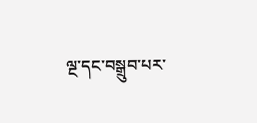ལྔ་དང་བསྒྲུབ་པར་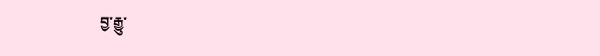བྱ་རྒྱུ་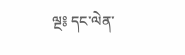ལྔ༔ དང་ལེན་